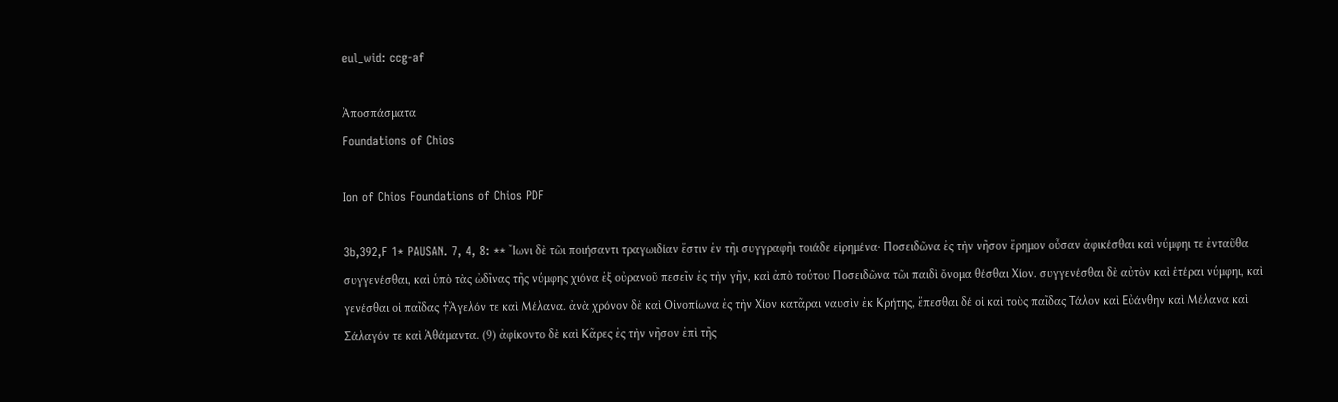eul_wid: ccg-af

Ἀποσπάσματα
Foundations of Chios

Ion of Chios Foundations of Chios PDF

3b,392,F 1* PAUSAN. 7, 4, 8: ** Ἴωνι δὲ τῶι ποιήσαντι τραγωιδίαν ἔστιν ἐν τῆι συγγραφῆι τοιάδε εἰρημένα· Ποσειδῶνα ἐς τὴν νῆσον ἔρημον οὖσαν ἀφικέσθαι καὶ νύμφηι τε ἐνταῦθα συγγενέσθαι, καὶ ὑπὸ τὰς ὠδῖνας τῆς νύμφης χιόνα ἐξ οὐρανοῦ πεσεῖν ἐς τὴν γῆν, καὶ ἀπὸ τούτου Ποσειδῶνα τῶι παιδὶ ὄνομα θέσθαι Χίον. συγγενέσθαι δὲ αὐτὸν καὶ ἑτέραι νύμφηι, καὶ γενέσθαι οἱ παῖδας †Ἄγελόν τε καὶ Μέλανα. ἀνὰ χρόνον δὲ καὶ Οἰνοπίωνα ἐς τὴν Χίον κατᾶραι ναυσὶν ἐκ Κρήτης, ἕπεσθαι δέ οἱ καὶ τοὺς παῖδας Τάλον καὶ Εὐάνθην καὶ Μέλανα καὶ Σάλαγόν τε καὶ Ἀθάμαντα. (9) ἀφίκοντο δὲ καὶ Κᾶρες ἐς τὴν νῆσον ἐπὶ τῆς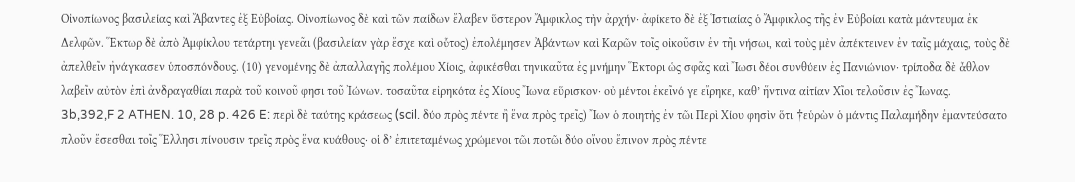Οἰνοπίωνος βασιλείας καὶ Ἄβαντες ἐξ Εὐβοίας. Οἰνοπίωνος δὲ καὶ τῶν παίδων ἔλαβεν ὕστερον Ἄμφικλος τὴν ἀρχήν· ἀφίκετο δὲ ἐξ Ἱστιαίας ὁ Ἄμφικλος τῆς ἐν Εὐβοίαι κατὰ μάντευμα ἐκ Δελφῶν. Ἕκτωρ δὲ ἀπὸ Ἀμφίκλου τετάρτηι γενεᾶι (βασιλείαν γὰρ ἔσχε καὶ οὗτος) ἐπολέμησεν Ἀβάντων καὶ Καρῶν τοῖς οἰκοῦσιν ἐν τῆι νήσωι, καὶ τοὺς μὲν ἀπέκτεινεν ἐν ταῖς μάχαις, τοὺς δὲ ἀπελθεῖν ἠνάγκασεν ὑποσπόνδους. (10) γενομένης δὲ ἀπαλλαγῆς πολέμου Χίοις, ἀφικέσθαι τηνικαῦτα ἐς μνήμην Ἕκτορι ὡς σφᾶς καὶ Ἴωσι δέοι συνθύειν ἐς Πανιώνιον· τρίποδα δὲ ἆθλον λαβεῖν αὐτὸν ἐπὶ ἀνδραγαθίαι παρὰ τοῦ κοινοῦ φησι τοῦ Ἰώνων. τοσαῦτα εἰρηκότα ἐς Χίους Ἴωνα εὕρισκον· οὐ μέντοι ἐκεῖνό γε εἴρηκε, καθ’ ἥντινα αἰτίαν Χῖοι τελοῦσιν ἐς Ἴωνας.
3b,392,F 2 ATHEN. 10, 28 p. 426 E: περὶ δὲ ταύτης κράσεως (scil. δύο πρὸς πέντε ἢ ἕνα πρὸς τρεῖς) Ἴων ὁ ποιητὴς ἐν τῶι Περὶ Χίου φησὶν ὅτι †εὑρὼν ὁ μάντις Παλαμήδην ἐμαντεύσατο πλοῦν ἔσεσθαι τοῖς Ἕλλησι πίνουσιν τρεῖς πρὸς ἕνα κυάθους· οἱ δ’ ἐπιτεταμένως χρώμενοι τῶι ποτῶι δύο οἴνου ἔπινον πρὸς πέντε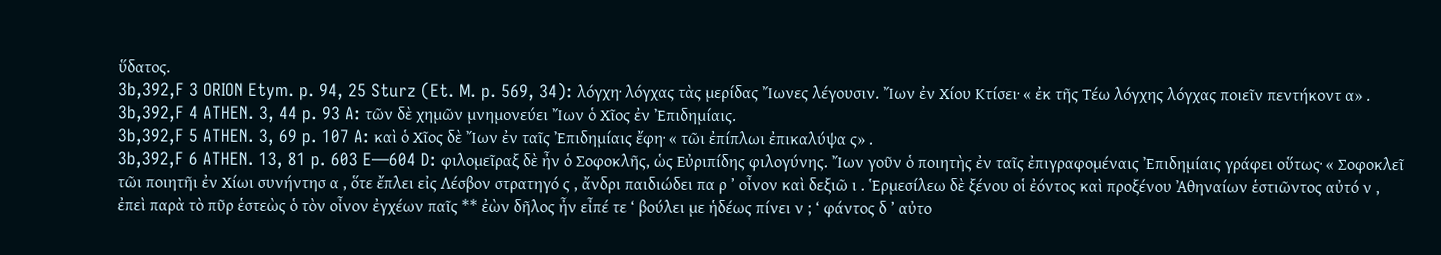ὕδατος.
3b,392,F 3 ORION Etym. p. 94, 25 Sturz (Et. M. p. 569, 34): λόγχη· λόγχας τὰς μερίδας Ἴωνες λέγουσιν. Ἴων ἐν Χίου Κτίσει· « ἐκ τῆς Τέω λόγχης λόγχας ποιεῖν πεντήκοντ α» .
3b,392,F 4 ATHEN. 3, 44 p. 93 A: τῶν δὲ χημῶν μνημονεύει Ἴων ὁ Χῖος ἐν Ἐπιδημίαις.
3b,392,F 5 ATHEN. 3, 69 p. 107 A: καὶ ὁ Χῖος δὲ Ἴων ἐν ταῖς Ἐπιδημίαις ἔφη· « τῶι ἐπίπλωι ἐπικαλύψα ς» .
3b,392,F 6 ATHEN. 13, 81 p. 603 E—604 D: φιλομεῖραξ δὲ ἦν ὁ Σοφοκλῆς, ὡς Εὐριπίδης φιλογύνης. Ἴων γοῦν ὁ ποιητὴς ἐν ταῖς ἐπιγραφομέναις Ἐπιδημίαις γράφει οὕτως· « Σοφοκλεῖ τῶι ποιητῆι ἐν Χίωι συνήντησ α , ὅτε ἔπλει εἰς Λέσβον στρατηγό ς , ἄνδρι παιδιώδει πα ρ ’ οἶνον καὶ δεξιῶ ι . Ἑρμεσίλεω δὲ ξένου οἱ ἐόντος καὶ προξένου Ἀθηναίων ἑστιῶντος αὐτό ν , ἐπεὶ παρὰ τὸ πῦρ ἑστεὼς ὁ τὸν οἶνον ἐγχέων παῖς ** ἐὼν δῆλος ἦν εἶπέ τε ‘ βούλει με ἡδέως πίνει ν ; ‘ φάντος δ ’ αὐτο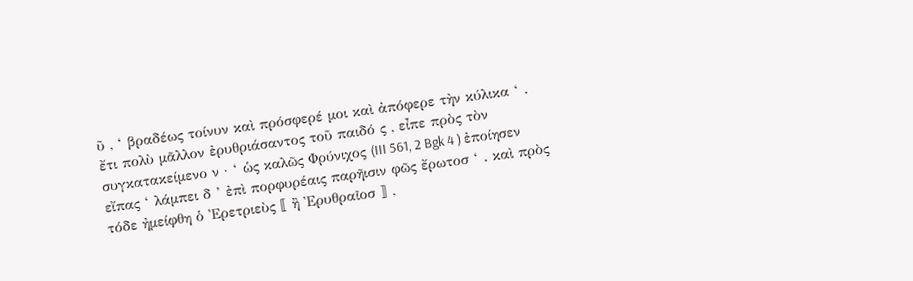ῦ , ‘ βραδέως τοίνυν καὶ πρόσφερέ μοι καὶ ἀπόφερε τὴν κύλικα ‘ . ἔτι πολὺ μᾶλλον ἐρυθριάσαντος τοῦ παιδό ς , εἶπε πρὸς τὸν συγκατακείμενο ν · ‘ ὡς καλῶς Φρύνιχος (III 561, 2 Bgk 4 ) ἐποίησεν εἴπας ‘ λάμπει δ ’ ἐπὶ πορφυρέαις παρῆισιν φῶς ἔρωτοσ ‘ . καὶ πρὸς τόδε ἠμείφθη ὁ Ἐρετριεὺς ⟦ ἢ Ἐρυθραῖοσ ⟧ ,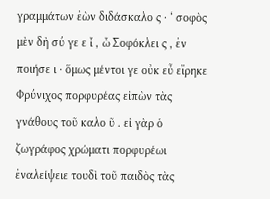γραμμάτων ἐὼν διδάσκαλο ς · ‘ σοφὸς μὲν δὴ σύ γε ε ἶ , ὦ Σοφόκλει ς , ἐν ποιήσε ι · ὅμως μέντοι γε οὐκ εὖ εἴρηκε Φρύνιχος πορφυρέας εἰπὼν τὰς γνάθους τοῦ καλο ῦ . εἰ γὰρ ὁ ζωγράφος χρώματι πορφυρέωι ἐναλείψειε τουδὶ τοῦ παιδὸς τὰς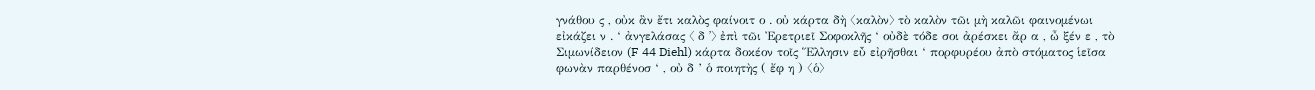γνάθου ς , οὐκ ἂν ἔτι καλὸς φαίνοιτ ο . οὐ κάρτα δὴ 〈καλὸν〉 τὸ καλὸν τῶι μὴ καλῶι φαινομένωι εἰκάζει ν . ‘ ἀνγελάσας 〈 δ ’〉 ἐπὶ τῶι Ἐρετριεῖ Σοφοκλῆς ‘ οὐδὲ τόδε σοι ἀρέσκει ἄρ α , ὦ ξέν ε , τὸ Σιμωνίδειον (F 44 Diehl) κάρτα δοκέον τοῖς Ἕλλησιν εὖ εἰρῆσθαι ‘ πορφυρέου ἀπὸ στόματος ἱεῖσα φωνὰν παρθένοσ ‘ , οὐ δ ’ ὁ ποιητὴς ( ἔφ η ) 〈ὁ〉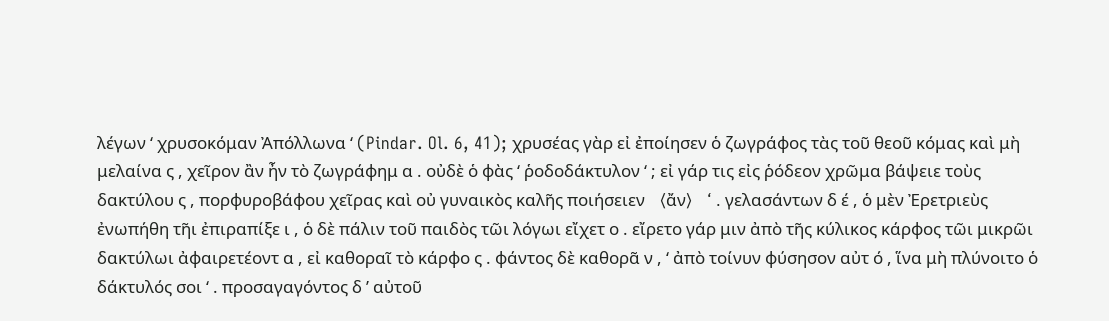λέγων ‘ χρυσοκόμαν Ἀπόλλωνα ‘ (Pindar. Ol. 6, 41); χρυσέας γὰρ εἰ ἐποίησεν ὁ ζωγράφος τὰς τοῦ θεοῦ κόμας καὶ μὴ μελαίνα ς , χεῖρον ἂν ἦν τὸ ζωγράφημ α . οὐδὲ ὁ φὰς ‘ ῥοδοδάκτυλον ‘ ; εἰ γάρ τις εἰς ῥόδεον χρῶμα βάψειε τοὺς δακτύλου ς , πορφυροβάφου χεῖρας καὶ οὐ γυναικὸς καλῆς ποιήσειεν 〈ἄν〉 ‘ . γελασάντων δ έ , ὁ μὲν Ἐρετριεὺς ἐνωπήθη τῆι ἐπιραπίξε ι , ὁ δὲ πάλιν τοῦ παιδὸς τῶι λόγωι εἴχετ ο . εἴρετο γάρ μιν ἀπὸ τῆς κύλικος κάρφος τῶι μικρῶι δακτύλωι ἀφαιρετέοντ α , εἰ καθοραῖ τὸ κάρφο ς . φάντος δὲ καθορᾶ ν , ‘ ἀπὸ τοίνυν φύσησον αὐτ ό , ἵνα μὴ πλύνοιτο ὁ δάκτυλός σοι ‘ . προσαγαγόντος δ ’ αὐτοῦ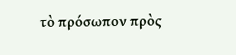τὸ πρόσωπον πρὸς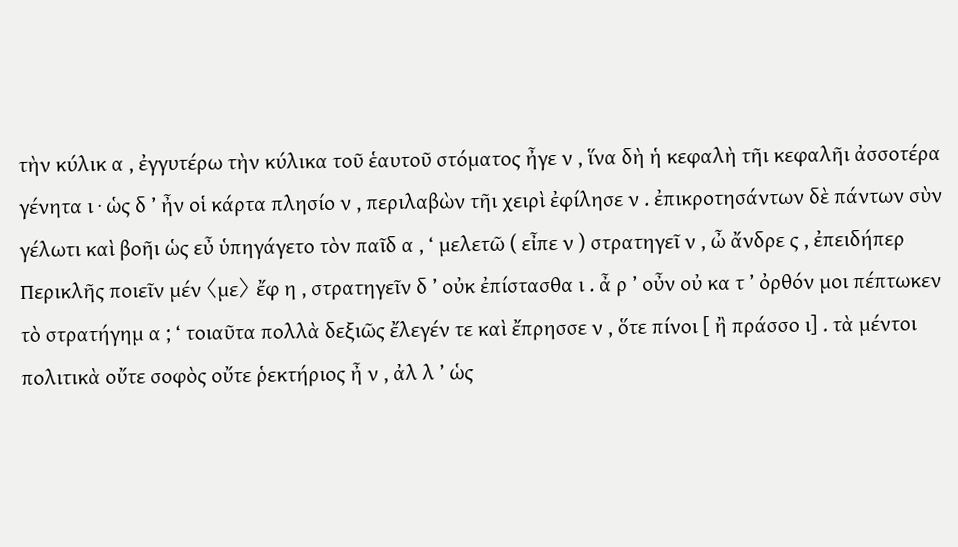τὴν κύλικ α , ἐγγυτέρω τὴν κύλικα τοῦ ἑαυτοῦ στόματος ἦγε ν , ἵνα δὴ ἡ κεφαλὴ τῆι κεφαλῆι ἀσσοτέρα γένητα ι · ὡς δ ’ ἦν οἱ κάρτα πλησίο ν , περιλαβὼν τῆι χειρὶ ἐφίλησε ν . ἐπικροτησάντων δὲ πάντων σὺν γέλωτι καὶ βοῆι ὡς εὖ ὑπηγάγετο τὸν παῖδ α , ‘ μελετῶ ( εἶπε ν ) στρατηγεῖ ν , ὦ ἄνδρε ς , ἐπειδήπερ Περικλῆς ποιεῖν μέν 〈με〉 ἔφ η , στρατηγεῖν δ ’ οὐκ ἐπίστασθα ι . ἆ ρ ’ οὖν οὐ κα τ ’ ὀρθόν μοι πέπτωκεν τὸ στρατήγημ α ; ‘ τοιαῦτα πολλὰ δεξιῶς ἔλεγέν τε καὶ ἔπρησσε ν , ὅτε πίνοι [ ἢ πράσσο ι] . τὰ μέντοι πολιτικὰ οὔτε σοφὸς οὔτε ῥεκτήριος ἦ ν , ἀλ λ ’ ὡς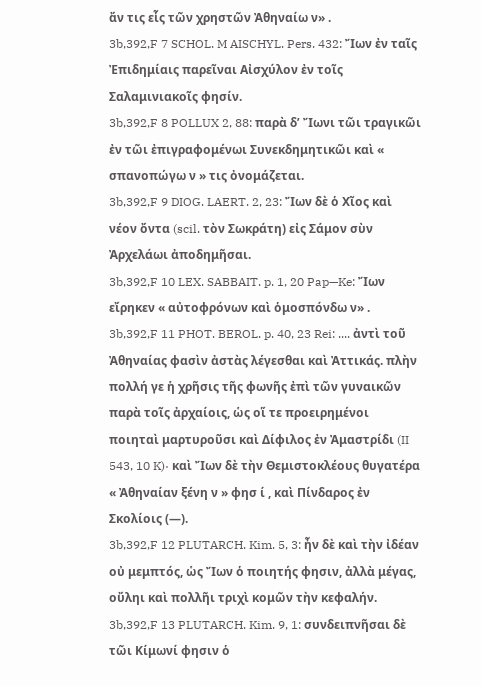ἄν τις εἷς τῶν χρηστῶν Ἀθηναίω ν» .
3b,392,F 7 SCHOL. M AISCHYL. Pers. 432: Ἴων ἐν ταῖς Ἐπιδημίαις παρεῖναι Αἰσχύλον ἐν τοῖς Σαλαμινιακοῖς φησίν.
3b,392,F 8 POLLUX 2, 88: παρὰ δ’ Ἴωνι τῶι τραγικῶι ἐν τῶι ἐπιγραφομένωι Συνεκδημητικῶι καὶ « σπανοπώγω ν » τις ὀνομάζεται.
3b,392,F 9 DIOG. LAERT. 2, 23: Ἴων δὲ ὁ Χῖος καὶ νέον ὄντα (scil. τὸν Σωκράτη) εἰς Σάμον σὺν Ἀρχελάωι ἀποδημῆσαι.
3b,392,F 10 LEX. SABBAIT. p. 1, 20 Pap—Ke: Ἴων εἴρηκεν « αὐτοφρόνων καὶ ὁμοσπόνδω ν» .
3b,392,F 11 PHOT. BEROL. p. 40, 23 Rei: .... ἀντὶ τοῦ Ἀθηναίας φασὶν ἀστὰς λέγεσθαι καὶ Ἀττικάς. πλὴν πολλή γε ἡ χρῆσις τῆς φωνῆς ἐπὶ τῶν γυναικῶν παρὰ τοῖς ἀρχαίοις, ὡς οἵ τε προειρημένοι ποιηταὶ μαρτυροῦσι καὶ Δίφιλος ἐν Ἀμαστρίδι (II 543, 10 K)· καὶ Ἴων δὲ τὴν Θεμιστοκλέους θυγατέρα « Ἀθηναίαν ξένη ν » φησ ί , καὶ Πίνδαρος ἐν Σκολίοις (—).
3b,392,F 12 PLUTARCH. Kim. 5, 3: ἦν δὲ καὶ τὴν ἰδέαν οὐ μεμπτός, ὡς Ἴων ὁ ποιητής φησιν, ἀλλὰ μέγας, οὔληι καὶ πολλῆι τριχὶ κομῶν τὴν κεφαλήν.
3b,392,F 13 PLUTARCH. Kim. 9, 1: συνδειπνῆσαι δὲ τῶι Κίμωνί φησιν ὁ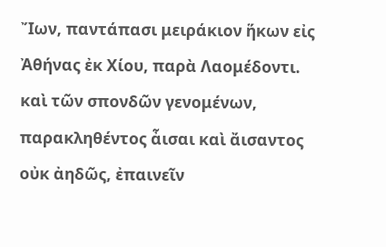Ἴων, παντάπασι μειράκιον ἥκων εἰς Ἀθήνας ἐκ Χίου, παρὰ Λαομέδοντι. καὶ τῶν σπονδῶν γενομένων, παρακληθέντος ἆισαι καὶ ἄισαντος οὐκ ἀηδῶς, ἐπαινεῖν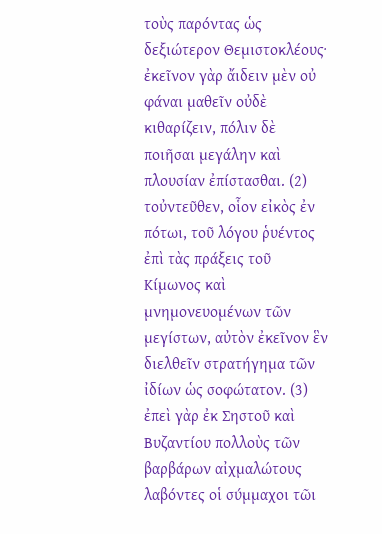τοὺς παρόντας ὡς δεξιώτερον Θεμιστοκλέους· ἐκεῖνον γὰρ ἄιδειν μὲν οὐ φάναι μαθεῖν οὐδὲ κιθαρίζειν, πόλιν δὲ ποιῆσαι μεγάλην καὶ πλουσίαν ἐπίστασθαι. (2) τοὐντεῦθεν, οἷον εἰκὸς ἐν πότωι, τοῦ λόγου ῥυέντος ἐπὶ τὰς πράξεις τοῦ Κίμωνος καὶ μνημονευομένων τῶν μεγίστων, αὐτὸν ἐκεῖνον ἓν διελθεῖν στρατήγημα τῶν ἰδίων ὡς σοφώτατον. (3) ἐπεὶ γὰρ ἐκ Σηστοῦ καὶ Βυζαντίου πολλοὺς τῶν βαρβάρων αἰχμαλώτους λαβόντες οἱ σύμμαχοι τῶι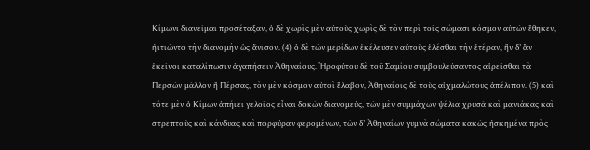Κίμωνι διανεῖμαι προσέταξαν, ὁ δὲ χωρὶς μὲν αὐτοὺς χωρὶς δὲ τὸν περὶ τοῖς σώμασι κόσμον αὐτῶν ἔθηκεν, ἠιτιῶντο τὴν διανομὴν ὡς ἄνισον. (4) ὁ δὲ τῶν μερίδων ἐκέλευσεν αὐτοὺς ἑλέσθαι τὴν ἑτέραν, ἣν δ’ ἂν ἐκεῖνοι καταλίπωσιν ἀγαπήσειν Ἀθηναίους. Ἡροφύτου δὲ τοῦ Σαμίου συμβουλεύσαντος αἱρεῖσθαι τὰ Περσῶν μᾶλλον ἢ Πέρσας, τὸν μὲν κόσμον αὐτοὶ ἔλαβον, Ἀθηναίοις δὲ τοὺς αἰχμαλώτους ἀπέλιπον. (5) καὶ τότε μὲν ὁ Κίμων ἀπήιει γελοῖος εἶναι δοκῶν διανομεύς, τῶν μὲν συμμάχων ψέλια χρυσᾶ καὶ μανιάκας καὶ στρεπτοὺς καὶ κάνδυας καὶ πορφύραν φερομένων, τῶν δ’ Ἀθηναίων γυμνὰ σώματα κακῶς ἠσκημένα πρὸς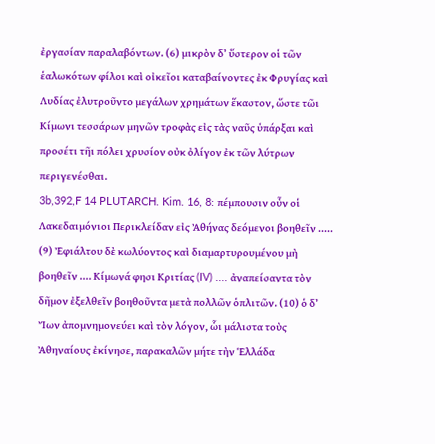ἐργασίαν παραλαβόντων. (6) μικρὸν δ’ ὕστερον οἱ τῶν ἑαλωκότων φίλοι καὶ οἰκεῖοι καταβαίνοντες ἐκ Φρυγίας καὶ Λυδίας ἐλυτροῦντο μεγάλων χρημάτων ἕκαστον, ὥστε τῶι Κίμωνι τεσσάρων μηνῶν τροφὰς εἰς τὰς ναῦς ὑπάρξαι καὶ προσέτι τῆι πόλει χρυσίον οὐκ ὀλίγον ἐκ τῶν λύτρων περιγενέσθαι.
3b,392,F 14 PLUTARCH. Kim. 16, 8: πέμπουσιν οὖν οἱ Λακεδαιμόνιοι Περικλείδαν εἰς Ἀθήνας δεόμενοι βοηθεῖν ..... (9) Ἐφιάλτου δὲ κωλύοντος καὶ διαμαρτυρουμένου μὴ βοηθεῖν .... Κίμωνά φησι Κριτίας (IV) .... ἀναπείσαντα τὸν δῆμον ἐξελθεῖν βοηθοῦντα μετὰ πολλῶν ὁπλιτῶν. (10) ὁ δ’ Ἴων ἀπομνημονεύει καὶ τὸν λόγον, ὧι μάλιστα τοὺς Ἀθηναίους ἐκίνησε, παρακαλῶν μήτε τὴν Ἑλλάδα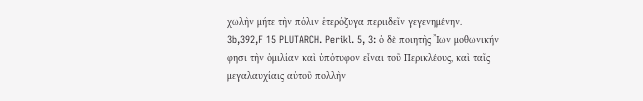χωλὴν μήτε τὴν πόλιν ἑτερόζυγα περιιδεῖν γεγενημένην.
3b,392,F 15 PLUTARCH. Perikl. 5, 3: ὁ δὲ ποιητὴς Ἴων μοθωνικήν φησι τὴν ὁμιλίαν καὶ ὑπότυφον εἶναι τοῦ Περικλέους, καὶ ταῖς μεγαλαυχίαις αὐτοῦ πολλὴν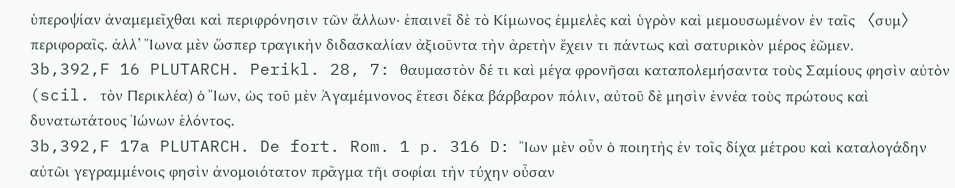ὑπεροψίαν ἀναμεμεῖχθαι καὶ περιφρόνησιν τῶν ἄλλων· ἐπαινεῖ δὲ τὸ Κίμωνος ἐμμελὲς καὶ ὑγρὸν καὶ μεμουσωμένον ἐν ταῖς 〈συμ〉περιφοραῖς. ἀλλ’ Ἴωνα μὲν ὥσπερ τραγικὴν διδασκαλίαν ἀξιοῦντα τὴν ἀρετὴν ἔχειν τι πάντως καὶ σατυρικὸν μέρος ἐῶμεν.
3b,392,F 16 PLUTARCH. Perikl. 28, 7: θαυμαστὸν δέ τι καὶ μέγα φρονῆσαι καταπολεμήσαντα τοὺς Σαμίους φησὶν αὐτὸν (scil. τὸν Περικλέα) ὁ Ἴων, ὡς τοῦ μὲν Ἀγαμέμνονος ἔτεσι δέκα βάρβαρον πόλιν, αὐτοῦ δὲ μησὶν ἐννέα τοὺς πρώτους καὶ δυνατωτάτους Ἰώνων ἑλόντος.
3b,392,F 17a PLUTARCH. De fort. Rom. 1 p. 316 D: Ἴων μὲν οὖν ὁ ποιητὴς ἐν τοῖς δίχα μέτρου καὶ καταλογάδην αὐτῶι γεγραμμένοις φησὶν ἀνομοιότατον πρᾶγμα τῆι σοφίαι τὴν τύχην οὖσαν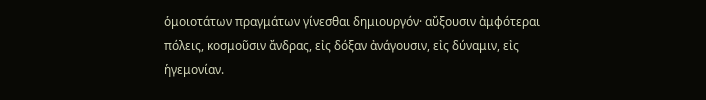ὁμοιοτάτων πραγμάτων γίνεσθαι δημιουργόν· αὔξουσιν ἀμφότεραι πόλεις, κοσμοῦσιν ἄνδρας, εἰς δόξαν ἀνάγουσιν, εἰς δύναμιν, εἰς ἡγεμονίαν.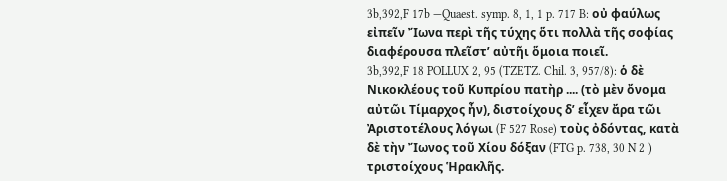3b,392,F 17b —Quaest. symp. 8, 1, 1 p. 717 B: οὐ φαύλως εἰπεῖν Ἴωνα περὶ τῆς τύχης ὅτι πολλὰ τῆς σοφίας διαφέρουσα πλεῖστ’ αὐτῆι ὅμοια ποιεῖ.
3b,392,F 18 POLLUX 2, 95 (TZETZ. Chil. 3, 957/8): ὁ δὲ Νικοκλέους τοῦ Κυπρίου πατὴρ .... (τὸ μὲν ὄνομα αὐτῶι Τίμαρχος ἦν), διστοίχους δ’ εἶχεν ἄρα τῶι Ἀριστοτέλους λόγωι (F 527 Rose) τοὺς ὀδόντας, κατὰ δὲ τὴν Ἴωνος τοῦ Χίου δόξαν (FTG p. 738, 30 N 2 ) τριστοίχους Ἡρακλῆς.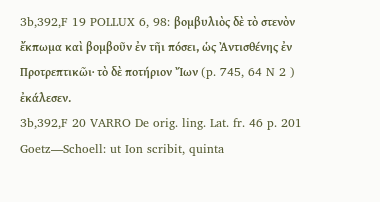3b,392,F 19 POLLUX 6, 98: βομβυλιὸς δὲ τὸ στενὸν ἔκπωμα καὶ βομβοῦν ἐν τῆι πόσει, ὡς Ἀντισθένης ἐν Προτρεπτικῶι· τὸ δὲ ποτήριον Ἴων (p. 745, 64 N 2 ) ἐκάλεσεν.
3b,392,F 20 VARRO De orig. ling. Lat. fr. 46 p. 201 Goetz—Schoell: ut Ion scribit, quinta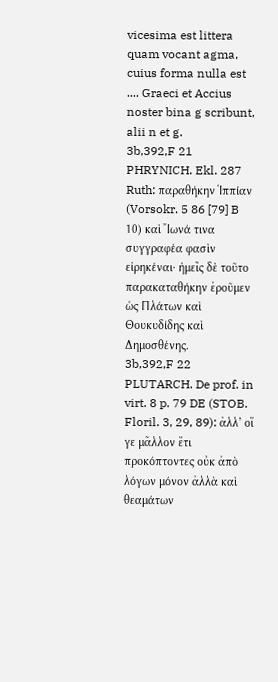vicesima est littera quam vocant agma, cuius forma nulla est .... Graeci et Accius noster bina g scribunt, alii n et g.
3b,392,F 21 PHRYNICH. Ekl. 287 Ruth: παραθήκην Ἱππίαν (Vorsokr. 5 86 [79] B 10) καὶ Ἴωνά τινα συγγραφέα φασὶν εἰρηκέναι· ἡμεῖς δὲ τοῦτο παρακαταθήκην ἐροῦμεν ὡς Πλάτων καὶ Θουκυδίδης καὶ Δημοσθένης.
3b,392,F 22 PLUTARCH. De prof. in virt. 8 p. 79 DE (STOB. Floril. 3, 29, 89): ἀλλ’ οἵ γε μᾶλλον ἔτι προκόπτοντες οὐκ ἀπὸ λόγων μόνον ἀλλὰ καὶ θεαμάτων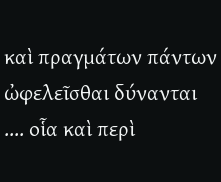καὶ πραγμάτων πάντων ὠφελεῖσθαι δύνανται .... οἷα καὶ περὶ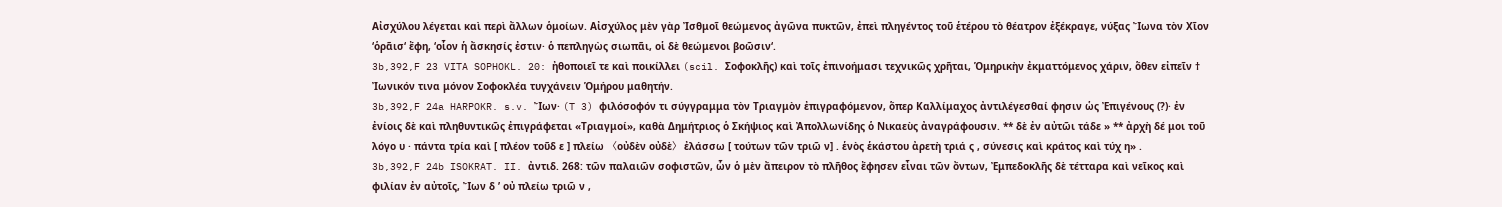Αἰσχύλου λέγεται καὶ περὶ ἄλλων ὁμοίων. Αἰσχύλος μὲν γὰρ Ἰσθμοῖ θεώμενος ἀγῶνα πυκτῶν, ἐπεὶ πληγέντος τοῦ ἑτέρου τὸ θέατρον ἐξέκραγε, νύξας Ἴωνα τὸν Χῖον ‘ὁρᾶισ‘ ἔφη, ‘οἷον ἡ ἄσκησίς ἐστιν· ὁ πεπληγὼς σιωπᾶι, οἱ δὲ θεώμενοι βοῶσιν‘.
3b,392,F 23 VITA SOPHOKL. 20: ἠθοποιεῖ τε καὶ ποικίλλει (scil. Σοφοκλῆς) καὶ τοῖς ἐπινοήμασι τεχνικῶς χρῆται, Ὁμηρικὴν ἐκματτόμενος χάριν, ὅθεν εἰπεῖν † Ἰωνικόν τινα μόνον Σοφοκλέα τυγχάνειν Ὁμήρου μαθητήν.
3b,392,F 24a HARPOKR. s.v. Ἴων· (T 3) φιλόσοφόν τι σύγγραμμα τὸν Τριαγμὸν ἐπιγραφόμενον, ὅπερ Καλλίμαχος ἀντιλέγεσθαί φησιν ὡς Ἐπιγένους (?)· ἐν ἐνίοις δὲ καὶ πληθυντικῶς ἐπιγράφεται «Τριαγμοί», καθὰ Δημήτριος ὁ Σκήψιος καὶ Ἀπολλωνίδης ὁ Νικαεὺς ἀναγράφουσιν. ** δὲ ἐν αὐτῶι τάδε » ** ἀρχὴ δέ μοι τοῦ λόγο υ · πάντα τρία καὶ [ πλέον τοῦδ ε ] πλείω 〈οὐδὲν οὐδὲ〉 ἐλάσσω [ τούτων τῶν τριῶ ν] . ἑνὸς ἑκάστου ἀρετὴ τριά ς , σύνεσις καὶ κράτος καὶ τύχ η» .
3b,392,F 24b ISOKRAT. II. ἀντιδ. 268: τῶν παλαιῶν σοφιστῶν, ὧν ὁ μὲν ἄπειρον τὸ πλῆθος ἔφησεν εἶναι τῶν ὄντων, Ἐμπεδοκλῆς δὲ τέτταρα καὶ νεῖκος καὶ φιλίαν ἐν αὐτοῖς, Ἴων δ ’ οὐ πλείω τριῶ ν ,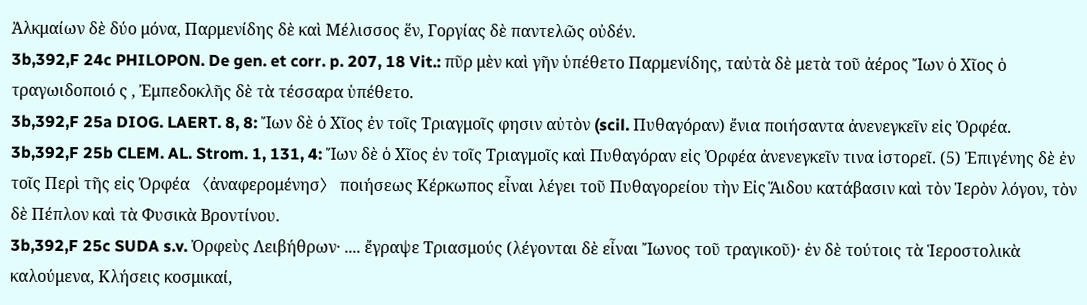Ἀλκμαίων δὲ δύο μόνα, Παρμενίδης δὲ καὶ Μέλισσος ἕν, Γοργίας δὲ παντελῶς οὐδέν.
3b,392,F 24c PHILOPON. De gen. et corr. p. 207, 18 Vit.: πῦρ μὲν καὶ γῆν ὑπέθετο Παρμενίδης, ταὐτὰ δὲ μετὰ τοῦ ἀέρος Ἴων ὁ Χῖος ὁ τραγωιδοποιό ς , Ἐμπεδοκλῆς δὲ τὰ τέσσαρα ὑπέθετο.
3b,392,F 25a DIOG. LAERT. 8, 8: Ἴων δὲ ὁ Χῖος ἐν τοῖς Τριαγμοῖς φησιν αὐτὸν (scil. Πυθαγόραν) ἔνια ποιήσαντα ἀνενεγκεῖν εἰς Ὀρφέα.
3b,392,F 25b CLEM. AL. Strom. 1, 131, 4: Ἴων δὲ ὁ Χῖος ἐν τοῖς Τριαγμοῖς καὶ Πυθαγόραν εἰς Ὀρφέα ἀνενεγκεῖν τινα ἱστορεῖ. (5) Ἐπιγένης δὲ ἐν τοῖς Περὶ τῆς εἰς Ὀρφέα 〈ἀναφερομένησ〉 ποιήσεως Κέρκωπος εἶναι λέγει τοῦ Πυθαγορείου τὴν Εἰς Ἅιδου κατάβασιν καὶ τὸν Ἱερὸν λόγον, τὸν δὲ Πέπλον καὶ τὰ Φυσικὰ Βροντίνου.
3b,392,F 25c SUDA s.v. Ὀρφεὺς Λειβήθρων· .... ἔγραψε Τριασμούς (λέγονται δὲ εἶναι Ἴωνος τοῦ τραγικοῦ)· ἐν δὲ τούτοις τὰ Ἱεροστολικὰ καλούμενα, Κλήσεις κοσμικαί,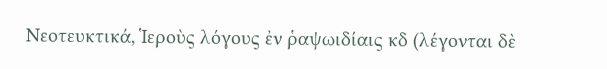Νεοτευκτικά, Ἱεροὺς λόγους ἐν ῥαψωιδίαις κδ (λέγονται δὲ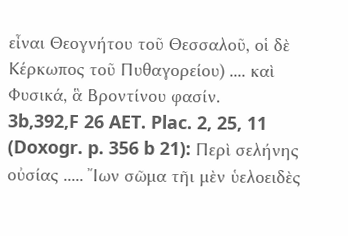εἶναι Θεογνήτου τοῦ Θεσσαλοῦ, οἱ δὲ Κέρκωπος τοῦ Πυθαγορείου) .... καὶ Φυσικά, ἃ Βροντίνου φασίν.
3b,392,F 26 AET. Plac. 2, 25, 11 (Doxogr. p. 356 b 21): Περὶ σελήνης οὐσίας ..... Ἴων σῶμα τῆι μὲν ὑελοειδὲς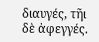διαυγές, τῆι δὲ ἀφεγγές.